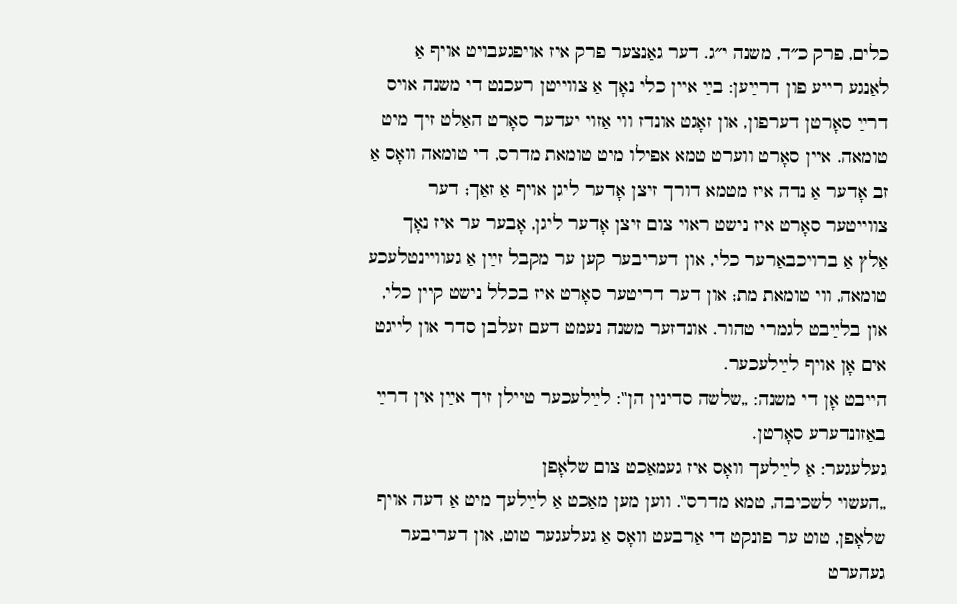כלים, פרק כ״ד, משנה י״ג. דער גאַנצער פרק איז אויפגעבויט אויף אַ לאַנגע רייע פון דרײַען: בײַ איין כלי נאָך אַ צווייטן רעכנט די משנה אויס דרײַ סאָרטן דערפון, און זאָגט אונדז ווי אַזוי יעדער סאָרט האַלט זיך מיט טומאה. איין סאָרט ווערט טמא אפילו מיט טומאת מדרס, די טומאה וואָס אַ זב אָדער אַ נדה איז מטמא דורך זיצן אָדער ליגן אויף אַ זאַך; דער צווייטער סאָרט איז נישט ראוי צום זיצן אָדער ליגן, אָבער ער איז נאָך אַלץ אַ ברויכבאַרער כלי, און דעריבער קען ער מקבל זײַן אַ געוויינטלעכע טומאה, ווי טומאת מת; און דער דריטער סאָרט איז בכלל נישט קיין כלי, און בלײַבט לגמרי טהור. אונדזער משנה נעמט דעם זעלבן סדר און לייגט אים אָן אויף לײַלעכער.
הייבט אָן די משנה: „שלשה סדינין הן‟: לײַלעכער טיילן זיך אײַן אין דרײַ באַזונדערע סאָרטן.
געלעגער: אַ לײַלעך וואָס איז געמאַכט צום שלאָפן
„העשוי לשכיבה, טמא מדרס‟. ווען מען מאַכט אַ לײַלעך מיט אַ דעה אויף שלאָפן, טוט ער פונקט די אַרבעט וואָס אַ געלעגער טוט, און דעריבער געהערט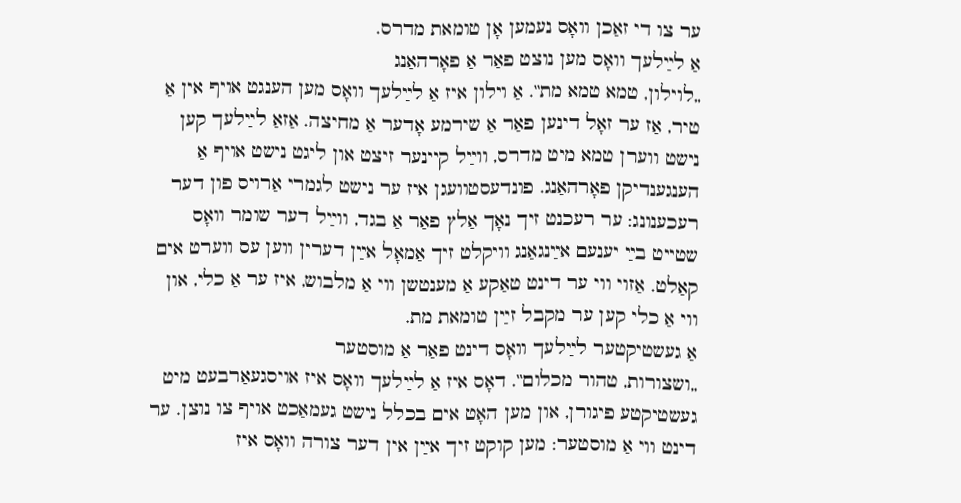ער צו די זאַכן וואָס נעמען אָן טומאת מדרס.
אַ לײַלעך וואָס מען נוצט פאַר אַ פאָרהאַנג
„לוילון, טמא טמא מת‟. אַ וילון איז אַ לײַלעך וואָס מען הענגט אויף אין אַ טיר, אַז ער זאָל דינען פאַר אַ שירמע אָדער אַ מחיצה. אַזאַ לײַלעך קען נישט ווערן טמא מיט מדרס, ווײַל קיינער זיצט און ליגט נישט אויף אַ הענגענדיקן פאָרהאַנג. פונדעסטוועגן איז ער נישט לגמרי אַרויס פון דער רעכענונג: ער רעכנט זיך נאָך אַלץ פאַר אַ בגד, ווײַל דער שומר וואָס שטייט בײַ יענעם אײַנגאַנג וויקלט זיך אַמאָל אײַן דערין ווען עס ווערט אים קאַלט. אַזוי ווי ער דינט טאַקע אַ מענטשן ווי אַ מלבוש, איז ער אַ כלי, און ווי אַ כלי קען ער מקבל זײַן טומאת מת.
אַ געשטיקטער לײַלעך וואָס דינט פאַר אַ מוסטער
„ושצורות, טהור מכלום‟. דאָס איז אַ לײַלעך וואָס איז אויסגעאַרבעט מיט געשטיקטע פיגורן, און מען האָט אים בכלל נישט געמאַכט אויף צו נוצן. ער דינט ווי אַ מוסטער: מען קוקט זיך אײַן אין דער צורה וואָס איז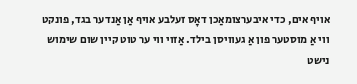אויף אים, כדי איבערצומאַכן דאָס זעלבע אויף אַן אַנדער בגד, פונקט ווי אַ מוסטער פון אַ געוויסן בילד. אַזוי ווי ער טוט קיין שום שימוש נישט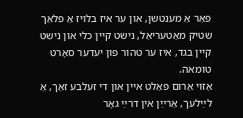פאַר אַ מענטשן, און ער איז בלויז אַ פלאַך שטיק מאַטעריאַל, נישט קיין כלי און נישט קיין בגד, איז ער טהור פון יעדער סאָרט טומאה.
אַזוי אַרום פאַלט איין און די זעלבע זאַך, אַ לײַלעך, אַרײַן אין דרײַ גאָר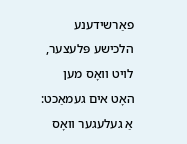פאַרשידענע הלכישע פּלעצער, לויט וואָס מען האָט אים געמאַכט: אַ געלעגער וואָס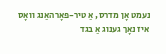נעמט אָן מדרס, אַ טיר-פאָרהאַנג וואָס איז נאָך גענוג אַ בגד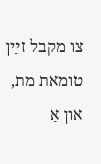צו מקבל זײַן טומאת מת, און אַ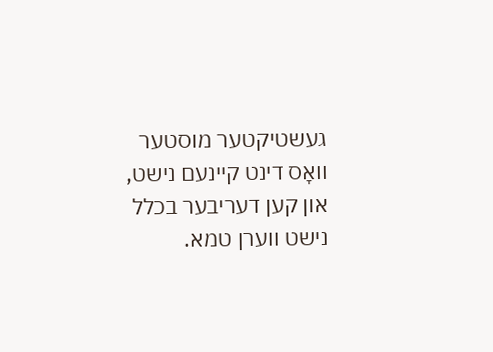געשטיקטער מוסטער וואָס דינט קיינעם נישט, און קען דעריבער בכלל נישט ווערן טמא.